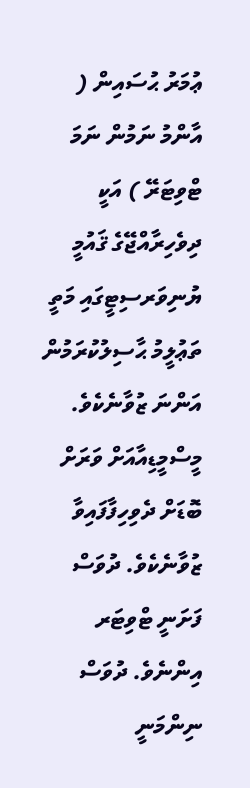ޢުމަރު ޙުސައިން ( އާންމު ނަމުން ނަމަ ޓްވިޓަރޭ ) އަކީ ދިވެހިރާއްޖޭގެ ޤައުމީ ޔުނިވަރސިޓީގައި މަތީ ތަޢުލީމު ޙާސިލުކުރަމުން އަންނަ ޒުވާނެކެވެ. މީސްމީޑިއާއަށް ވަރަށް ބޮޑަށް ދެވިހިފާފައިވާ ޒުވާނެކެވެ. ދުވަސް ފަށަނީ ޓްވިޓަރ އިންނެވެ. ދުވަސް ނިންމަނީ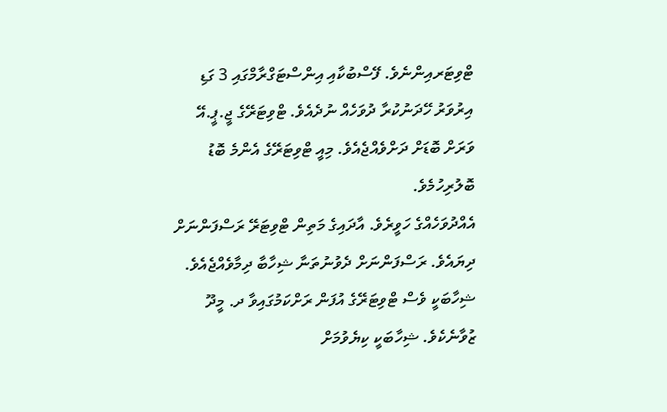ޓްވިޓަރއިންނެވެ. ފޭސްބުކާއި އިންސްޓަގްރާމްގައި 3 ގަޑި އިރުވަރު ހޭދަނުކުރާ ދުވަހެއް ނުދެއެވެ. ޓްވިޓަރޭގެ ޖީ.ޕީ.އޭ ވަރަށް ބޮޑަށް ދަށްވެއްޖެއެވެ. މިއީ ޓްވިޓަރޭގެ އެންމެ ބޮޑު ބޮލުރިހުމެވެ.
އެއްދުވަހެއްގެ ހަވީރެވެ. އާދައިގެ މަތިން ޓްވިޓަރޭ ރަސްފަންނަށް ދިޔައެވެ. ރަސްފަންނަށް ދެވުނުތަނާ ޝިހާބާ ދިމާވެއްޖެއެވެ. ޝިހާބަކީ ވެސް ޓްވިޓަރޭގެ އުފަން ރަށްކަމުގައިވާ ދ. މީދޫ ޒުވާނެކެވެ. ޝިހާބަކީ ކިޔެވުމަށް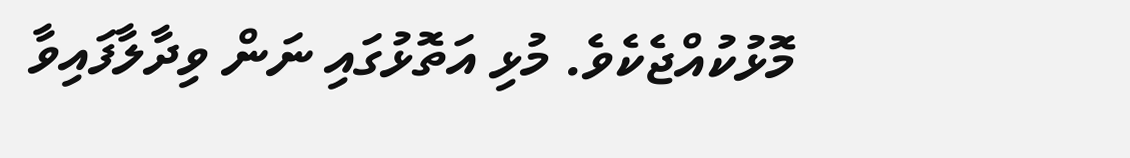މޮޅުކުއްޖެކެވެ. މުޅި އަތޮޅުގައި ނަން ވިދާލާފައިވާ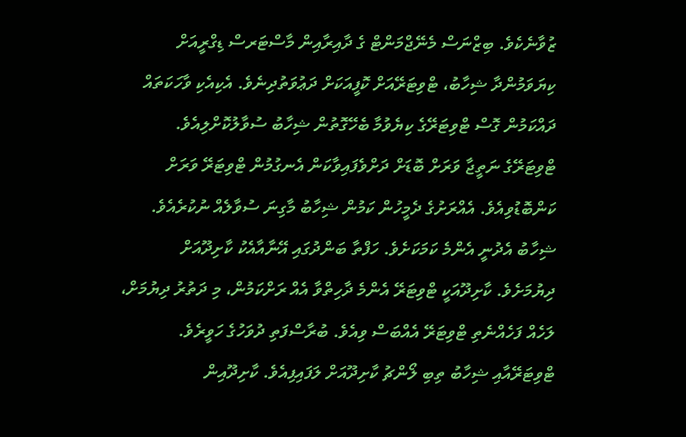ޒުވާނެކެވެ. ބިޒްނަސް މެނޭޖްމަންޓް ގެ ދާއިރާއިން މާސްޓަރސް ޑިގްރީއަށް ކިޔަވަމުންދާ ޝިހާބު، ޓްވިޓަރޭއަށް ކޮފީއަކަށް ދަޢުވަތުދިނެވެ. އެކިއެކި ވާހަކަތައް ދައްކަމުން ގޮސް ޓްވިޓަރޭގެ ކިޔެވުމާ ބެހޭގޮތުން ޝިހާބު ސުވާލުކޮށްލިއެވެ. ޓްވިޓަރޭގެ ނަތީޖާ ވަރަށް ބޮޑަށް ދަށްވެފައިވާކަން އެނގުމުން ޓްވިޓަރޭ ވަރަށް ކަންބޮޑުވިއެވެ. އެއްރަށުގެ ދެމީހުން ކަމުން ޝިހާބު މާގިނަ ސުވާލެއް ނުކުރެއެވެ. ޝިހާބު އެދުނީ އެންމެ ކަމަކަށެވެ. ހަފްތާ ބަންދުގައި އޭނާއާއެކު ކާށިދޫއަށް ދިޔުމަށެވެ. ކާށިދޫއަކީ ޓްވިޓަރޭ އެންމެ ދާހިތްވާ އެއް ރަށްކަމުން، މި ދަތުރު ދިޔުމަށް، ލަހެއް ފަހެއްނެތި ޓްވިޓަރޭ އެއްބަސް ވިއެވެ. ބުރާސްފަތި ދުވަހުގެ ހަވީރެވެ. ޓްވިޓަރޭއާއި ޝިހާބު ތިބި ލޯންޗު ކާށިދޫއަށް ލަފައިފިއެވެ. ކާށިދޫއިން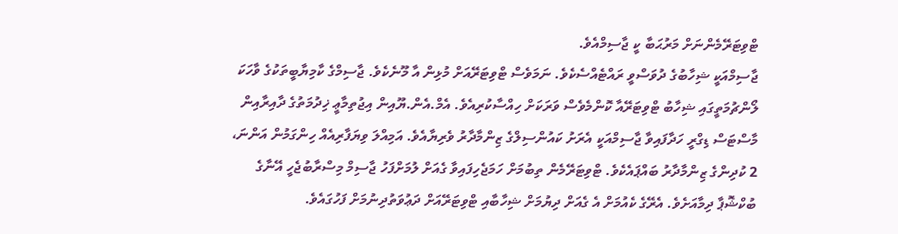ޓްވިޓަރޭމެންނަށް މަރުޙަބާ ކީ ޖާސިމްއެވެ.
ޖާސިމްއަކީ ޝިހާބުގެ ދުވަސްވީ ރައްޓެއްސެކެވެ. ނަމަވެސް ޓްވިޓަރޭއަށް މުޅިން އާ މޫނެކެވެ. ޖާސިމްގެ ކާމިޔާބީތަކުގެ ވާހަކަ ލޯންޗުމަތީގައި ޝިހާބު ޓްވިޓަރޭއާ ކޮންމެވެސް ވަރަކަށް ހިއްސާކުރިއެވެ. އެމް.އެން.ޔޫއިން އިޖުތިމާޢީ ޚިދުމަތުގެ ދާއިރާއިން މާސްޓަސް ޑިގްރީ ހަދާފައިވާ ޖާސިމްއަކީ އެރަށު ކައުންސިލްގެ ޒިންމާދާރު ވެރިޔާއެވެ. އަމިއްލަ ވިޔަފާރިއެއް ހިންގަމުން އަންނަ، 2 ކުދިންގެ ޒިންމާދާރު ބައްޕައެކެވެ. ޓްވިޓަރޭމެން ތިބުމަށް ހަމަޖެހިފައިވާ ގެއަށް ލުމަށްފަހު ޖާސިމް މިސްރާބުޖެހީ އޭނާގެ ބުކްޝޮޕާ ދިމާއަށެވެ. އެރޭގެ ކެއުމަށް އެ ގެއަށް ދިޔުމަށް ޝިހާބާއި ޓްވިޓަރޭއަށް ދަޢުވަތުދިނުމަށް ފަހުގައެވެ.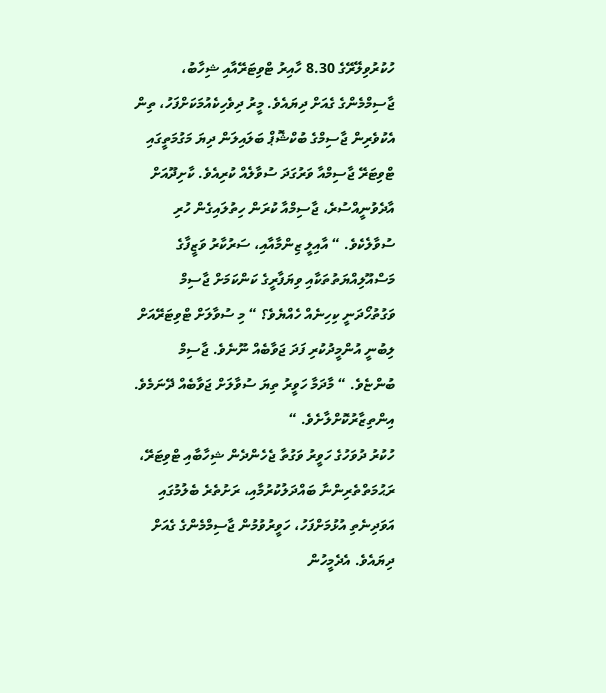ހުކުރުވިލޭރޭގެ 8.30 ހާއިރު ޓްވިޓަރޭއާއި ޝިހާބު، ޖާސިމްމެންގެ ގެއަށް ދިޔައެވެ. މީރު ދިވެހިކެއުމަކަށްފަހު، ތިން އެކުވެރިން ޖާސިމްގެ ބުކްޝޮޕް ބަލައިލަން ދިޔަ މަގުމަތީގައި ޓްވިޓަރޭ ޖާސިމްއާ ވަރުގަދަ ސުވާލެއް ކުރިއެވެ. ކާށިދޫއަށް އާދެވުނީއްސުރެ، ޖާސިމްއާ ކުރަން ހިތުލައިގެން ހުރި ސުވާލެކެވެ. “ އާއިލީ ޒިންމާއާއި، ސަރުކާރު ވަޒީފާގެ މަސްއޫލިއްޔަތުތަކާއި ވިޔަފާރީގެ ކަންކަމަށް ޖާސިމް ވަގުތުހޯދަނީ ކިހިނެއް ހެއްޔެވެ؟ “ މި ސުވާލަށް ޓްވިޓަރޭއަށް ލިބުނީ އުންމީދުކުރި ފަދަ ޖަވާބެއް ނޫނެވެ. ޖާސިމް ބުންޏެވެ. “ މާދަމާ ހަވީރު ތިޔަ ސުވާލަށް ޖަވާބެއް ދޭނަމެވެ. އިންތިޒާރުކޮށްލާށެވެ. “
ހުކުރު ދުވަހުގެ ހަވީރު ވަގުތާ ޖެހެންދެން ޝިހާބާއި ޓްވިޓަރޭ، ރަޙުމަތްތެރިންނާ ބައްދަލުކުރުމާއި، ރަށުތެރެ ބެލުމުގައި އަވަދިނެތި އުޅުމަށްފަހު، ހަވީރުވުމުން ޖާސިމްމެންގެ ގެއަށް ދިޔައެވެ. އެދެމީހުން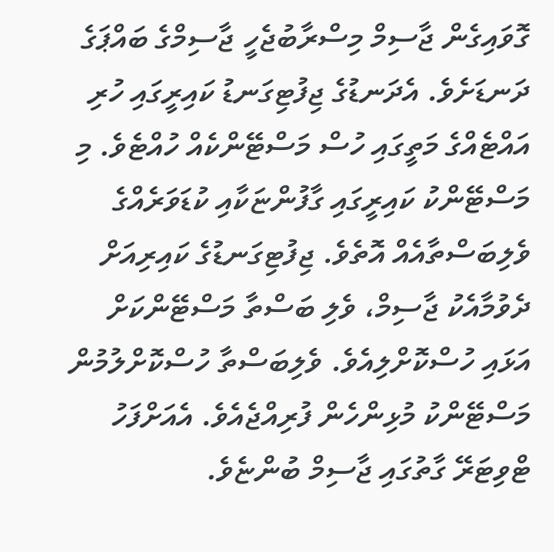ގޮވައިގެން ޖާސިމް މިސްރާބުޖެހީ ޖާސިމްގެ ބައްޕަގެ ދަނޑަށެވެ. އެދަނޑުގެ ޖިފުޓިގަނޑު ކައިރީގައި ހުރި އައްޓެއްގެ މަތީގައި ހުސް މަސްޓޭންކެއް ހުއްޓެވެ. މި މަސްޓޭންކު ކައިރީގައި ގާފުންޏަކާއި ކުޑަވަރެއްގެ ވެލިބަސްތާއެއް އޮތެވެ. ޖިފުޓިގަނޑުގެ ކައިރިއަށް ދެވުމާއެކު ޖާސިމް، ވެލި ބަސްތާ މަސްޓޭންކަށް އަޅައި ހުސްކޮށްލިއެވެ. ވެލިބަސްތާ ހުސްކޮށްލުމުން މަސްޓޭންކު މުޅިންހެން ފުރިއްޖެއެވެ. އެއަށްފަހު ޓްވިޓަރޭ ގާތުގައި ޖާސިމް ބުންޏެވެ.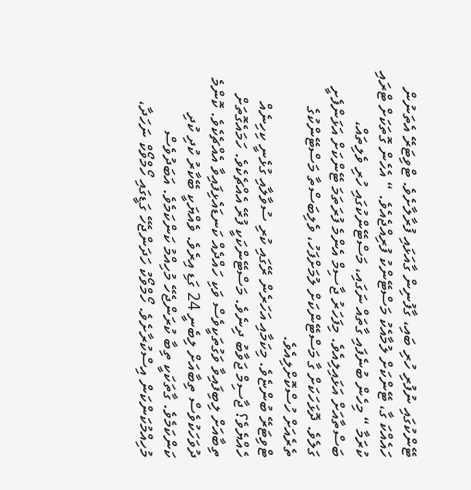ޓޭންކުގައި ނުފުރި ހުރި ބައި، ގާފުނިން ގާއަޅައި ފުރާލާށެވެ. ޓްވިޓަރޭ އެތަނުން ހައެއްކަ ގާ، ޓޭންކަށް ލުމާއެކު މަސްޓޭންކު ފުރިއްޖެއެވެ. “ އެހެން ގޮތަކަށް ޓްރައި ކުރަމާ “ މިހެން ބުނެފައި ގާތައް ނަގައި، މަސްޓޭންކުގައި ހުރި ވެލިތައް، ބަސްތާއަށް އަޅައިލިއެވެ. މިފަހަރު ޖާސިމް އެންމެ ފުރަތަމަ ޓޭންކަށް އަޅަންފެށީ ގަލެވެ. ދޮޅަހަކަށް ގާ މަސްޓޭންކަށް ލުމަށްފަހު، ވެލިބަސްތާ މަސްޓޭންކުގެ ތެރެއަށް ހުސްކޮށްލިއެވެ.
ޓްވިޓަރޭ ބުންޏެވެ. މިކަމާއި އަހަރެން ރޭގައި ކުރި ސުވާލާއި ގުޅެނީ ކިހިނެއް ހެއްޔެވެ؟ ޖާސިމް ޖަވާބު ދިނެވެ. މަސްޓޭންކަކީ ފުރޭ އެއްޗެކެވެ. ހަމައެގޮތަށް ތިބާއަށް ލިބިފައިވާ ވަގުތަކީވެސް ވަކި ހައްދެއް ކަނޑައެޅިފައިވާ އެއްޗެކެވެ. ކޮންމެ ދުވަހަކުވެސް ތިބާއަށް ލިބެނީ 24 ގަޑި އިރެވެ. ވެއްޔަކީ ބޭކާރު ކުދި ކުދި ކަންކަމެވެ. ގާތަކަކީ ތިބާ ކުރަންޖެހޭ މުހިއްމު ކަންކަމެވެ. އަބަދުވެސް މުހިއްމުކަންކަން އިސްކުރާށެވެ. ހޯމްވޯކު ހަދަންޖެހޭ ގަޑީގައި ހޯމްވޯކް ނަހަދާ،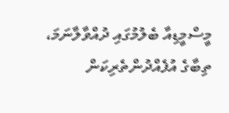މީސްމީޑިއާ ބެލުމުގައި ދުއްވާލާނަމަ، ތިބާގެ އުފެއްދުންތެރިކަން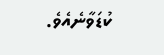ކުޑަވާނެއެވެ.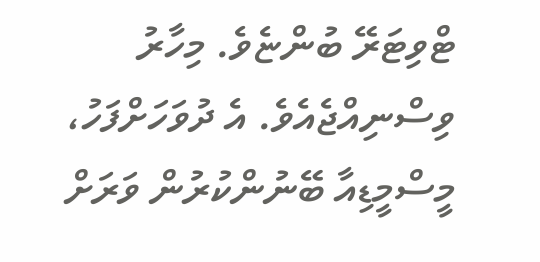ޓްވިޓަރޭ ބުންޏެވެ. މިހާރު ވިސްނިއްޖެއެވެ. އެ ދުވަހަށްފަހު، މީސްމީޑިއާ ބޭނުންކުރުން ވަރަށް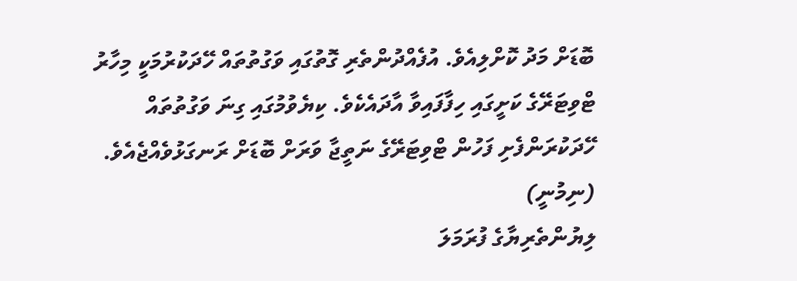ބޮޑަށް މަދު ކޮށްލިއެވެ. އުފެއްދުންތެރި ގޮތުގައި ވަގުތުތައް ހޭދަކުރުމަކީ މިހާރު ޓްވިޓަރޭގެ ކަށީގައި ހިފާފައިވާ އާދައެކެވެ. ކިޔެވުމުގައި ގިނަ ވަގުތުތައް ހޭދަކުރަންފެށި ފަހުން ޓްވިޓަރޭގެ ނަތީޖާ ވަރަށް ބޮޑަށް ރަނގަޅުވެއްޖެއެވެ.
(ނިމުނީ)
ލިޔުންތެރިޔާގެ ފުރަމަލަ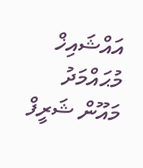އައްޝައިޚް މުޙައްމަދު މައޫން ޝަރީފް